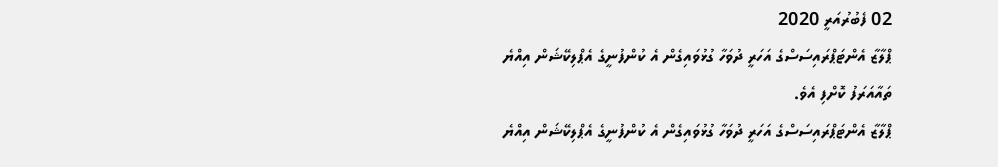02 ފެބުރުއަރީ 2020
ޕްލާޒާ އެންޓަޕްރައިސަސްގެ އަހަރީ ދުވަހާ ގުޅުވައިގެން އެ ކުންފުނީގެ އެޕްލިކޭޝަން އިއްޔެ ތައާއަރަފު ކޮށްފި އެވެ.
ޕްލާޒާ އެންޓަޕްރައިސަސްގެ އަހަރީ ދުވަހާ ގުޅުވައިގެން އެ ކުންފުނީގެ އެޕްލިކޭޝަން އިއްޔެ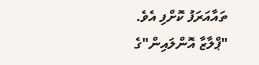ތައާއަރަފު ކޮށްފި އެވެ.
"ޕްލާޒާ އޮންލައިން"ގެ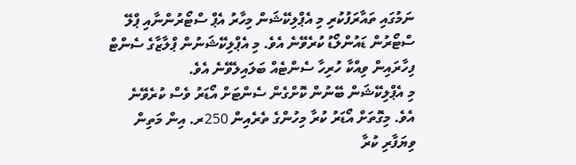ނަމުގައި ތައާރަފުކުރި މި އެޕްލިކޭޝަން މިހާރު އެޕް ސްޓޯރުންނާއި ޕްލޭ ސްޓޯރުން ޑައުންލޯޑު ކުރެވޭނެ އެވެ. މި އެޕްލިކޭޝަނުން ޕްލާޒާގެ ސެންޓް ފިހާރައިން ވިއްކާ ހުރިހާ ސެންޓެއް ބަލައިލެވޭނެ އެވެ.
މި އެޕްލިކޭޝަން ބޭނުން ކޮށްގެން ސެންޓަށް އޯޑަރު ވެސް ކުރެވޭނެ އެވެ. މިގޮތަށް އޯޑަރު ކުރާ މިހުންގެ ތެރެއިން 250ރ. އިން މަތިން ވިޔަފާރި ކުރާ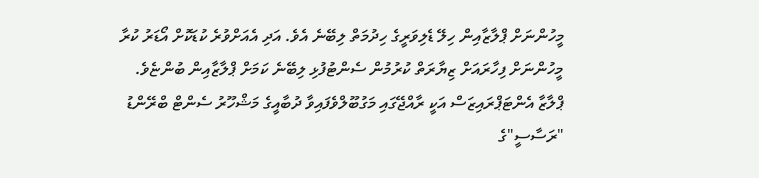މީހުންނަށް ޕްލާޒާއިން ހިލޭ ޑެލިވަރީގެ ހިދުމަތް ލިބޭނެ އެވެ. އަދި އެއަށްވުރެ ކުޑަކޮށް އޯޑަރު ކުރާ މީހުންނަށް ފިހާރައަށް ޒިޔާރަތް ކުރުމުން ސެންޓުފުޅި ލިބޭނެ ކަމަށް ޕްލާޒާއިން ބުންޏެވެ.
ޕްލާޒާ އެންޓަޕްރައިޒަސް އަކީ ރާއްޖޭގައި މަގުބޫލްވެފައިވާ ދުބާއީގެ މަޝްހޫރު ސެންޓް ބްރޭންޑު "ރަސާސީ"ގެ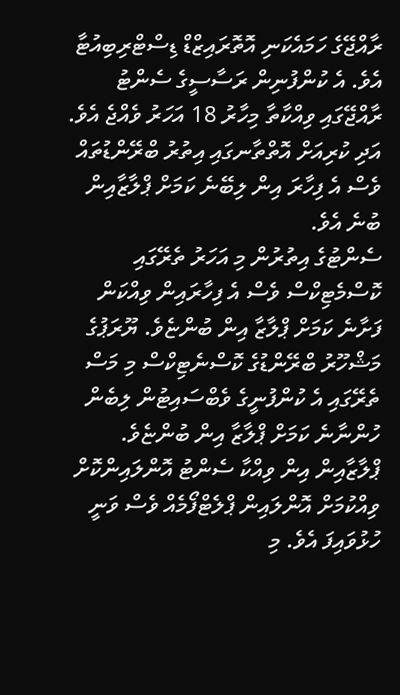ރާއްޖޭގެ ހަމައެކަނި އޮތޮރައިޒްޑް ޑިސްޓްރިބިއުޓާ އެވެ. އެ ކުންފުނިން ރަސާސީގެ ސެންޓު ރާއްޖޭގައި ވިއްކާތާ މިހާރު 18 އަހަރު ވެއްޖެ އެވެ. އަދި ކުރިއަށް އޮތްތާނގައި އިތުރު ބްރޭންޑުތައް ވެސް އެ ފިހާރަ އިން ލިބޭނެ ކަމަށް ޕްލާޒާއިން ބުނެ އެވެ.
ސެންޓުގެ އިތުރުން މި އަހަރު ތެރޭގައި ކޮސްމެޓިކްސް ވެސް އެ ފިހާރައިން ވިއްކަން ފަށާނެ ކަމަށް ޕްލާޒާ އިން ބުންޏެވެ. ޔޫރަޕުގެ މަޝްހޫރު ބްރޭންޑުގެ ކޮސްނެޓިކްސް މި މަސް ތެރޭގައި އެ ކުންފުނީގެ ވެބްސައިޓުން ލިބެން ހުންނާނެ ކަމަށް ޕްލާޒާ އިން ބުންޏެވެ.
ޕްލާޒާއިން އިން ވިއްކާ ސެންޓު އޮންލައިންކޮށް ވިއްކުމަށް އޮންލައިން ޕްލެޓްފޯމެއް ވެސް ވަނީ ހުޅުވައިފަ އެވެ. މި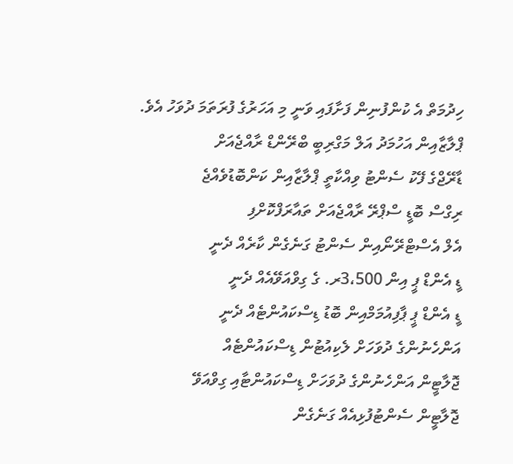ހިދުމަތް އެ ކުންފުނިން ފަށާފައި ވަނީ މި އަހަރުގެ ފުރަތަމަ ދުވަހު އެވެ.
ޕްލާޒާއިން އަހުމަދު އަލް މަގްރިބީ ބްރޭންޑް ރާއްޖެއަށް
ޑާރޭޖްގެ ފޭކު ސެންޓު ވިއްކާތީ ޕްލާޒާއިން ކަންބޮޑުވެއްޖެ
ރިގްސް ބޮޑީ ސްޕްރޭ ރާއްޖެއަށް ތައާރަފްކޮށްފި
އެލް އެސްޓްރޭނޯއިން ސެންޓު ގަނެގެން ކާރެއް ދެނީ
ޑީ އެންޑް ޕީ އިން 3،500ރ. ގެ ގިވްއަވޭއެއް ދެނީ
ޑީ އެންޑް ޕީ ޕާފިއުމަމްއިން ބޮޑު ޑިސްކައުންޓެއް ދެނީ
އަންހެނުންގެ ދުވަހަށް ލެކިއުޓުން ޑިސްކައުންޓެއް
ޖޮލާޓީން އަންހެނުންގެ ދުވަހަށް ޑިސްކައުންޓާއި ގިވްއަވޭ
ޖޮލާޓީން ސެންޓުފުޅިއެއް ގަނެގެން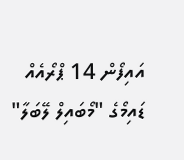އައިފޯން 14 ޕްރޯއެއް
ޑައިމޯގެ "މޯބައިލް ލޭބަލާ"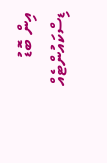އިން ބޮޑު ޑިސްކައުންޓެއް